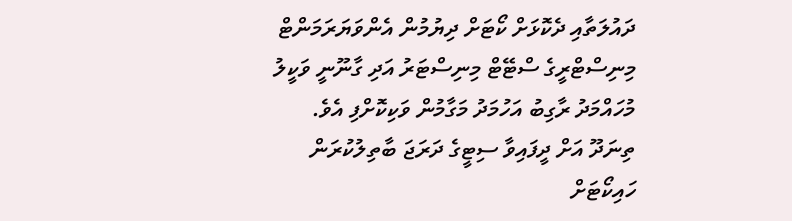ދައުލަތާއި ދެކޮޅަށް ކޯޓަށް ދިޔުމުން އެންވަޔަރަމަންޓް މިނިސްޓްރީގެ ސްޓޭޓް މިނިސްޓަރު އަދި ގާނޫނީ ވަކީލު މުހައްމަދު ރާގިބު އަހުމަދު މަގާމުން ވަކިކޮށްފި އެވެ.
ތިނަދޫ އަށް ދީފައިވާ ސިޓީގެ ދަރަޖަ ބާތިލުކުރަން ހައިކޯޓަށް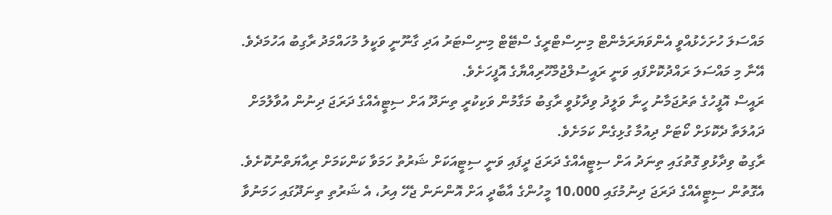މައްސަލަ ހުށަހެޅުއްވީ އެންވަޔަރަމެންޓް މިނިސްޓްރީގެ ސްޓޭޓް މިނިސްޓަރު އަދި ގާނޫނީ ވަކީލު މުހައްމަދު ރާގިބު އަހުމަދެވެ. އޭނާ މި މައްސަލަ ރައްދުކޮށްފައި ވަނީ ރައީސުލްޖުމްހޫރިއްޔާގެ އޮފީހަށެވެ.
ރައީސް އޮފީހުގެ ތަރުޖަމާނު ހީނާ ވަލީދު ވިދާޅުވީ ރާގިބު މަގާމުން ވަކިކުރީ ތިނަދޫ އަށް ސިޓީއެއްގެ ދަރަޖަ ދިނުން އުވާލުމަށް ދައުލަތާ ދެކޮޅަށް ކޯޓަށް ދިއުމާ ގުޅިގެން ކަމަށެވެ.
ރާގިބު ވިދާޅުވި ގޮތުގައި ތިނަދު އަށް ސިޓީއެއްގެ ދަރަޖަ ދީފައި ވަނީ ސިޓީއަކަށް ޝަރުތު ހަމަވާ ކަންކަމަށް ރިއާޔަތްނުކޮށެވެ. އެގޮތުން ސިޓީއެއްގެ ދަރަޖަ ދިނުމުގައި 10،000 މީހުންގެ އާބާދީ އަށް އޮންނަން ޖެހޭ އިރު، އެ ޝަރުތި ތިނަދޫގައި ހަމަނުވާ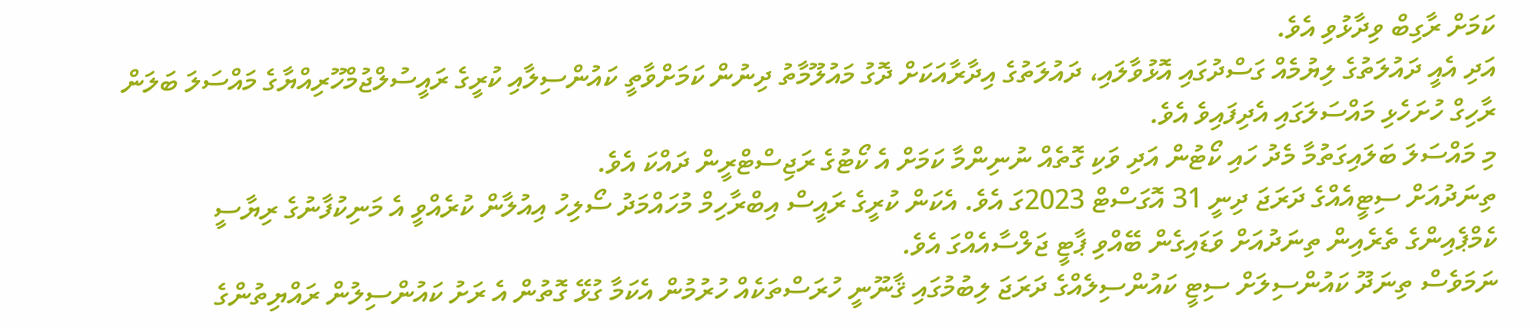ކަމަށް ރާގިބް ވިދާޅުވި އެވެ.
އަދި އެއީ ދައުލަތުގެ ލިޔުމެއް ގަސްދުގައި އޮޅުވާލައި، ދައުލަތުގެ އިދާރާއަކަށް ދޮގު މައުލޫމާތު ދިނުން ކަމަށްވާތީ ކައުންސިލާއި ކުރީގެ ރައީސުލްޖުމްހޫރިއްޔާގެ މައްސަލަ ބަލަން ރާހިގް ހުށަހެޅި މައްސަލަގައި އެދިފައިވެ އެވެ.
މި މައްސަލަ ބަލައިގަތުމާ މެދު ހައި ކޯޓުން އަދި ވަކި ގޮތެއް ނުނިންމާ ކަމަށް އެ ކޯޓުގެ ރަޖިސްޓްރީން ދައްކަ އެވެ.
ތިނަދުއަށް ސިޓީއެއްގެ ދަރަޖަ ދިނީ 31 އޮގަސްޓް 2023ގަ އެވެ. އެކަން ކުރީގެ ރައީސް އިބްރާހިމް މުހައްމަދު ސޯލިހު އިއުލާން ކުރެއްވީ އެ މަނިކުފާނުގެ ރިޔާސީ ކެމްޕެއިންގެ ތެރެއިން ތިނަދުއަށް ވަޑައިގެން ބޭއްވި ޕާޓީ ޖަލްސާއެއްގަ އެވެ.
ނަމަވެސް ތިނަދޫ ކައުންސިލަށް ސިޓީ ކައުންސިލެއްގެ ދަރަޖަ ލިބުމުގައި ޤާނޫނީ ހުރަސްތަކެއް ހުރުމުން އެކަމާ ގުޅޭ ގޮތުން އެ ރަށު ކައުންސިލުން ރައްޔިތުންގެ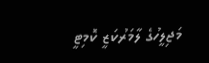މަޖިލީހުގެ ލާމަރުކަޒީ ކޮމިޓީ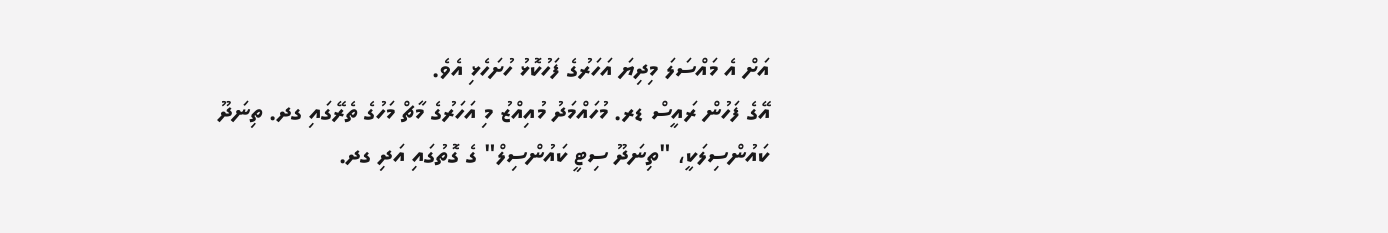އަށް އެ މައްސަލަ މިދިޔަ އަހަރުގެ ފަހުކޮޅު ހުށަހެޅި އެވެ.
އޭގެ ފަހުން ރައީސް ޑރ. މުހައްމަދު މުއިއްޒު މި އަހަރުގެ މާޗް މަހުގެ ތެރޭގައި ގދ. ތިނަދޫ ކައުންސިލަކީ، "ތިނަދޫ ސިޓީ ކައުންސިލް" ގެ ގޮތުގައި އަދި ގދ.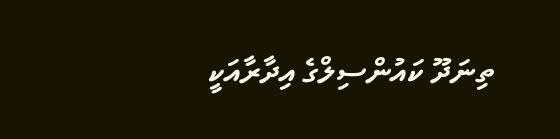ތިނަދޫ ކައުންސިލްގެ އިދާރާއަކީ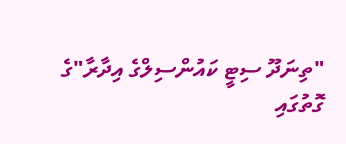"ތިނަދޫ ސިޓީ ކައުންސިލްގެ އިދާރާ"ގެ ގޮތުގައި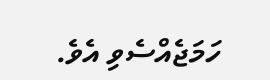ހަމަޖެއްސެވި އެވެ.